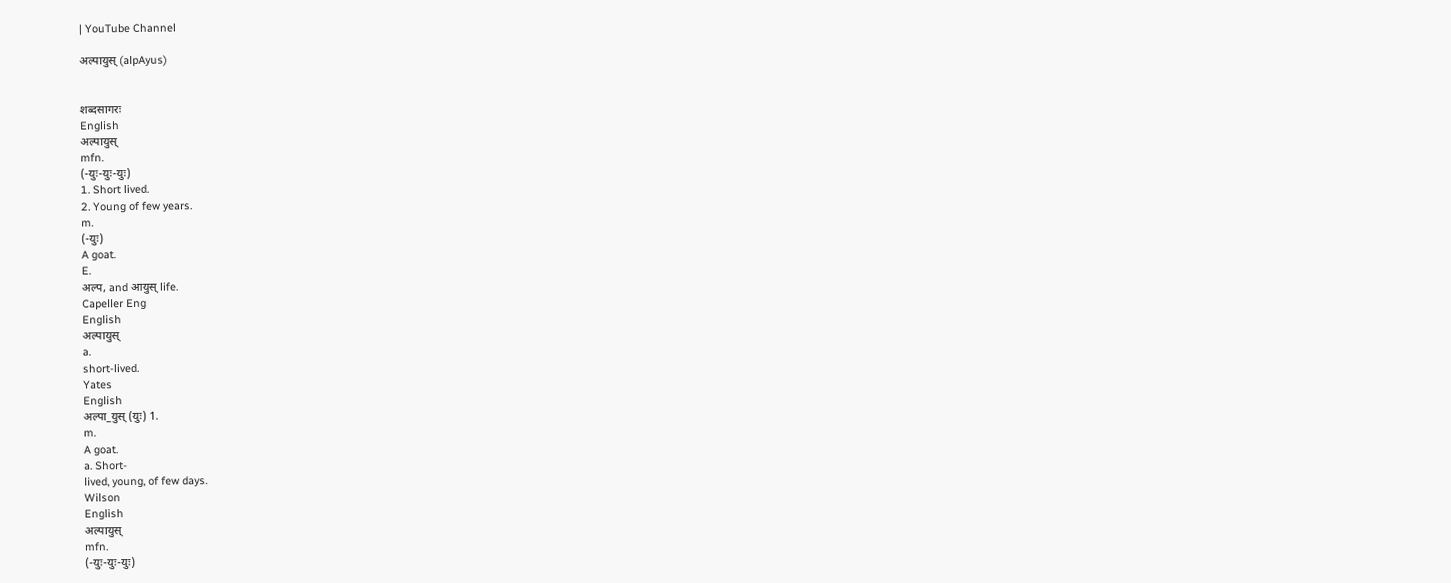| YouTube Channel

अल्पायुस् (alpAyus)


शब्दसागरः
English
अल्पायुस्
mfn.
(-युः-युः-युः)
1. Short lived.
2. Young of few years.
m.
(-युः)
A goat.
E.
अल्प, and आयुस् life.
Capeller Eng
English
अल्पायुस्
a.
short-lived.
Yates
English
अल्पा_युस् (युः) 1.
m.
A goat.
a. Short-
lived, young, of few days.
Wilson
English
अल्पायुस्
mfn.
(-युः-युः-युः)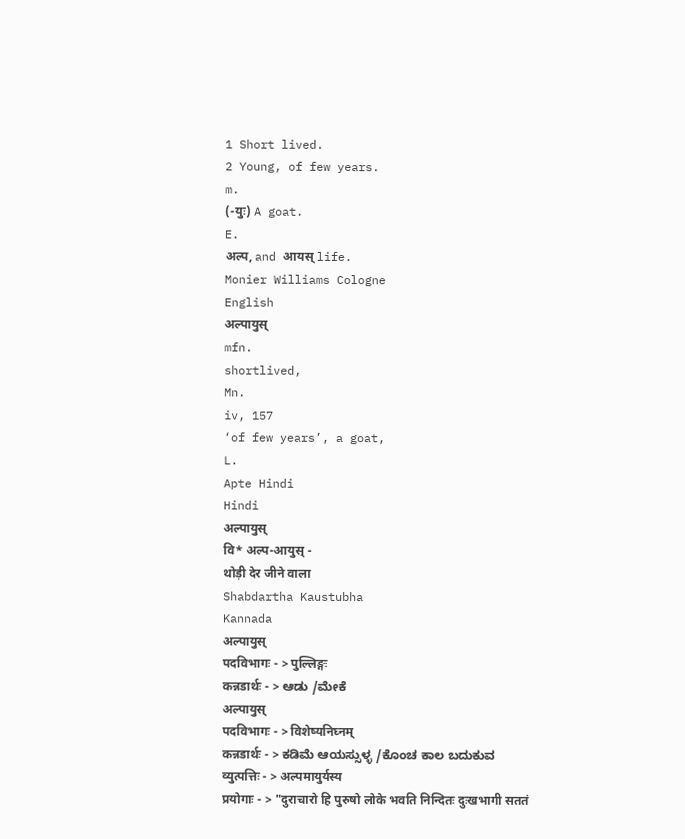1 Short lived.
2 Young, of few years.
m.
(-युः) A goat.
E.
अल्प, and आयस् life.
Monier Williams Cologne
English
अल्पायुस्
mfn.
shortlived,
Mn.
iv, 157
‘of few years’, a goat,
L.
Apte Hindi
Hindi
अल्पायुस्
वि* अल्प-आयुस् -
थोड़ी देर जीने वाला
Shabdartha Kaustubha
Kannada
अल्पायुस्
पदविभागः - > पुल्लिङ्गः
कन्नडार्थः - > ಆಡು /ಮೇಕೆ
अल्पायुस्
पदविभागः - > विशेष्यनिघ्नम्
कन्नडार्थः - > ಕಡಿಮೆ ಆಯಸ್ಸುಳ್ಳ /ಕೊಂಚ ಕಾಲ ಬದುಕುವ
व्युत्पत्तिः - > अल्पमायुर्यस्य
प्रयोगाः - > "दुराचारो हि पुरुषो लोके भवति निन्दितः दुःखभागी सततं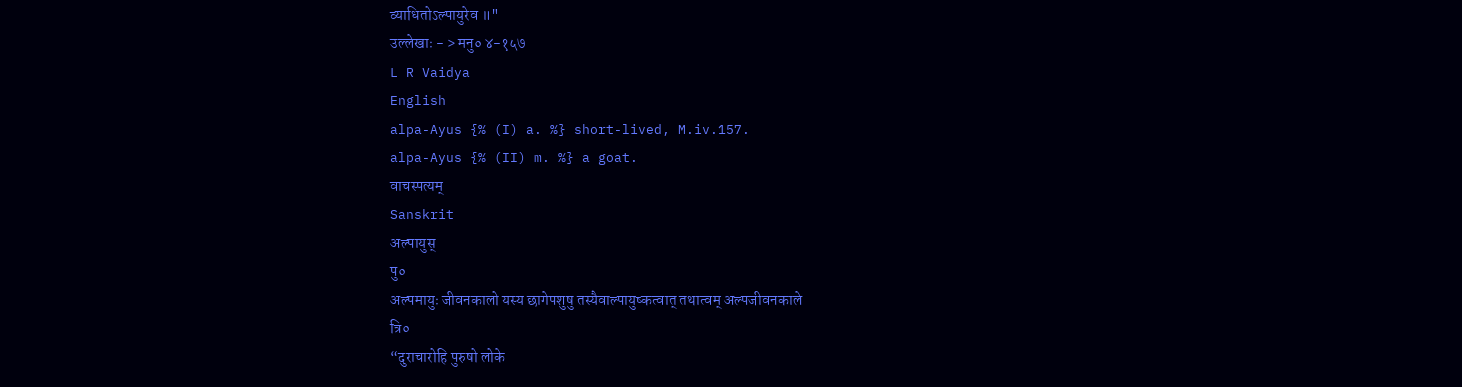व्याधितोऽल्पायुरेव ॥"
उल्लेखाः - > मनु० ४-१५७
L R Vaidya
English
alpa-Ayus {% (I) a. %} short-lived, M.iv.157.
alpa-Ayus {% (II) m. %} a goat.
वाचस्पत्यम्
Sanskrit
अल्पायुस्
पु०
अल्पमायुः जीवनकालो यस्य छागेपशुषु तस्यैवाल्पायुष्कत्वात् तथात्वम् अल्पजीवनकाले
त्रि०
“दुराचारोहि पुरुषो लोके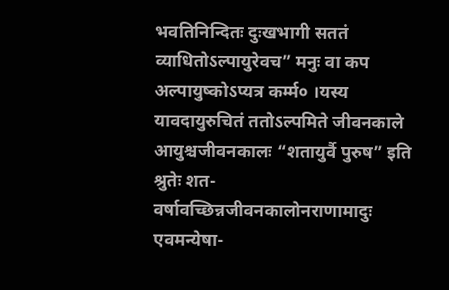भवतिनिन्दितः दुःखभागी सततं व्याधितोऽल्पायुरेवच” मनुः वा कप अल्पायुष्कोऽप्यत्र कर्म्म० ।यस्य यावदायुरुचितं ततोऽल्पमिते जीवनकाले आयुश्चजीवनकालः “शतायुर्वै पुरुष” इति श्रुतेः शत-वर्षावच्छिन्नजीवनकालोनराणामादुः एवमन्येषा-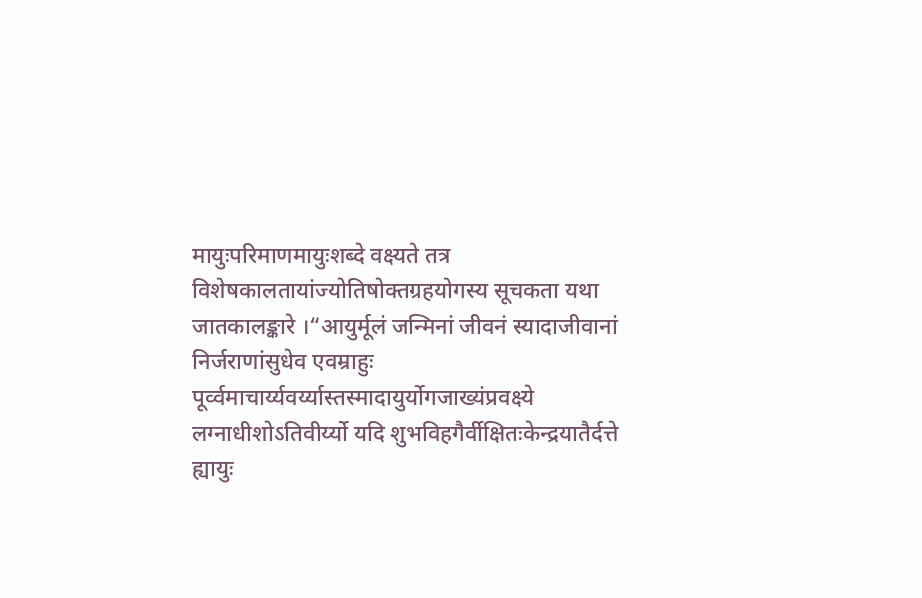मायुःपरिमाणमायुःशब्दे वक्ष्यते तत्र विशेषकालतायांज्योतिषोक्तग्रहयोगस्य सूचकता यथा जातकालङ्कारे ।“आयुर्मूलं जन्मिनां जीवनं स्यादाजीवानां निर्जराणांसुधेव एवम्राहुः पूर्व्वमाचार्य्यवर्य्यास्तस्मादायुर्योगजाख्यंप्रवक्ष्ये लग्नाधीशोऽतिवीर्य्यो यदि शुभविहगैर्वीक्षितःकेन्द्रयातैर्दत्ते ह्यायुः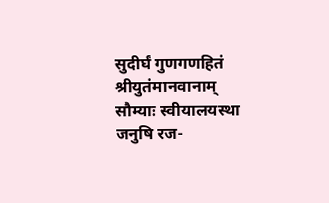सुदीर्घं गुणगणहितं श्रीयुतंमानवानाम् सौम्याः स्वीयालयस्था जनुषि रज-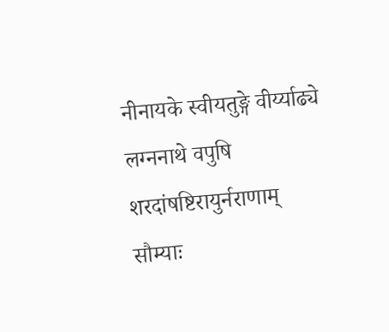नीनायके स्वीयतुङ्गे वीर्य्याढ्ये लग्ननाथे वपुषि शरदांषष्टिरायुर्नराणाम्
सौम्याः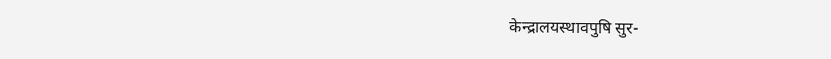केन्द्रालयस्थावपुषि सुर-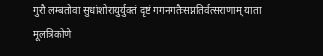गुरौ लम्बतोवा सुधांशोरायुर्युक्तं दृष्टं गगनगतैःसप्नतिर्वत्सराणाम् याता मूलत्रिकोणे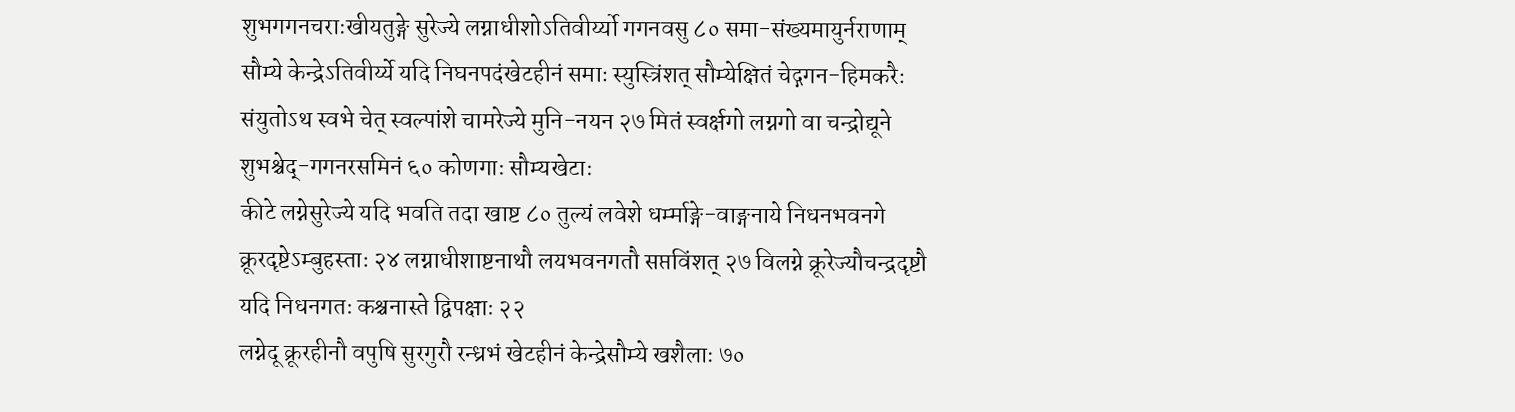शुभगगनचराःखीयतुङ्गे सुरेज्ये लग्नाधीशोऽतिवीर्य्यो गगनवसु ८० समा-संख्यमायुर्नराणाम्
सौम्ये केन्द्रेऽतिवीर्य्ये यदि निघनपदंखेटहीनं समाः स्युस्त्रिंशत् सौम्येक्षितं चेद्गगन-हिमकरैः संयुतोऽथ स्वभे चेत् स्वल्पांशे चामरेज्ये मुनि-नयन २७ मितं स्वर्क्षगो लग्नगो वा चन्द्रोद्यूने शुभश्चेद्-गगनरसमिनं ६० कोणगाः सौम्यखेटाः
कीटे लग्नेसुरेज्ये यदि भवति तदा खाष्ट ८० तुल्यं लवेशे धर्म्माङ्गे-वाङ्गनाये निधनभवनगे क्रूरदृष्टेऽम्बुहस्ताः २४ लग्नाधीशाष्टनाथौ लयभवनगतौ सप्तविंशत् २७ विलग्ने क्रूरेज्यौचन्द्रदृष्टौ यदि निधनगतः कश्चनास्ते द्विपक्षाः २२
लग्नेदू क्रूरहीनौ वपुषि सुरगुरौ रन्ध्रभं खेटहीनं केन्द्रेसौम्ये खशैलाः ७०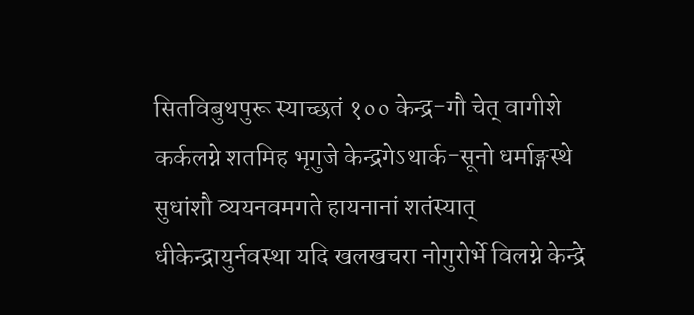सितविबुथपुरू स्याच्छतं १०० केन्द्र-गौ चेत् वागीशे कर्कलग्ने शतमिह भृगुजे केन्द्रगेऽथार्क-सूनो धर्माङ्गस्थे सुधांशौ व्ययनवमगते हायनानां शतंस्यात्
धीकेन्द्रायुर्नवस्था यदि खलखचरा नोगुरोर्भे विलग्ने केन्द्रे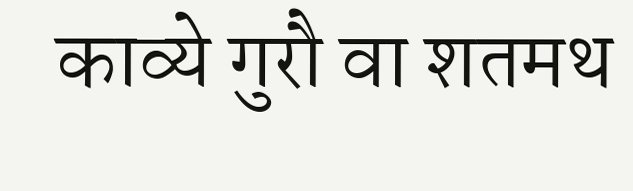काव्ये गुरौ वा शतमथ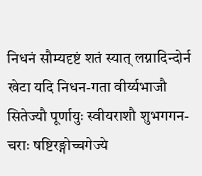निधनं सौम्यदृष्टं शतं स्यात् लग्नादिन्दोर्न खेटा यदि निधन-गता वीर्य्यभाजौ सितेज्यौ पूर्णायुः स्वीयराशौ शुभगगन-चराः षष्टिरङ्गोच्चगेज्ये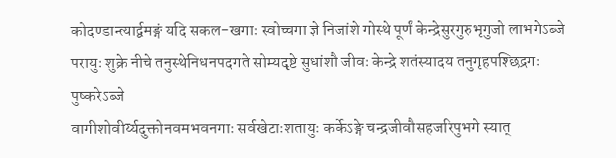कोदण्डान्त्यार्द्वमङ्गं यदि सकल-खगाः स्वोच्चगा ज्ञे निजांशे गोस्थे पूर्णं केन्द्रेसुरगुरुभृगुजो लाभगेऽब्जे परायुः शुक्रे नीचे तनुस्थेनिधनपदगते सोम्यदृष्टे सुधांशौ जीवः केन्द्रे शतंस्यादय तनुगृहपश्छिद्रगः पुष्करेऽब्जे
वागीशोवीर्य्यदुक्तोनवमभवनगाः सर्वखेटाःशतायुः कर्केऽङ्गे चन्द्रजीवौसहजरिपुभगे स्यात्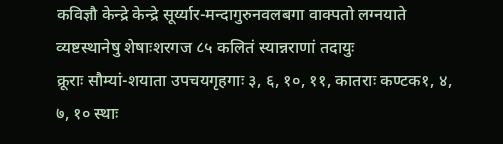कविज्ञौ केन्द्रे केन्द्रे सूर्य्यार-मन्दागुरुनवलबगा वाक्पतो लग्नयाते व्यष्टस्थानेषु शेषाःशरगज ८५ कलितं स्यान्नराणां तदायुः
क्रूराः सौम्यां-शयाता उपचयगृहगाः ३, ६, १०, ११, कातराः कण्टक१, ४, ७, १० स्थाः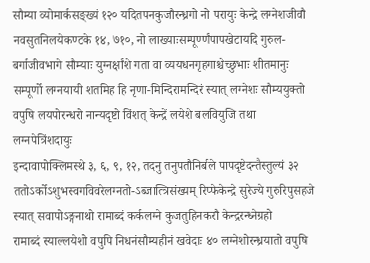सौम्या व्योमार्कसङ्ख्यं १२० यदितपनकुजौरन्ध्रगो नो परायुः केन्द्रे लग्नेशजीवौ नवसुतनिलयेकण्टके १४, ७१०, नो लाख्याःसम्पूर्ण्णंपापखेटायदि गुरुल-बर्गाजीवभागे सौम्याः युग्नर्क्षांशे गता वा व्ययधनगृहगाश्चेच्छुभाः शीतमानुः सम्पूर्णो लग्नयायी शतमिह हि नृणा-मिन्दिरामन्दिरं स्यात् लग्नेशः सौम्ययुक्तो वपुषि लयपोरन्धरो नान्यदृष्टो विंशत् केन्द्रें लयेशे बलवियुजि तथा लग्नपेत्रिंशदायुः
इन्दावापोक्लिमस्थे ३, ६, ९, १२, तदनु तनुपतौनिर्बले पापदृष्टेदन्तैस्तुल्यं ३२ ततोऽर्कोऽशुभस्वगविवरेलग्नतो-ऽब्जात्त्रिसंख्यम् रिप्फेकेन्द्रे सुरेज्ये गुरुरिपुसहजे स्यात् सवापोऽङ्गनाथो रामाब्दं कर्कलग्ने कुजतुहिनकरौ केन्द्ररन्ध्नेग्रहो
रामाब्दं स्याल्लयेशो वपुपि निधनंसौम्यहीनं खवेदाः ४० लग्नेशोरन्ध्रयातो वपुषि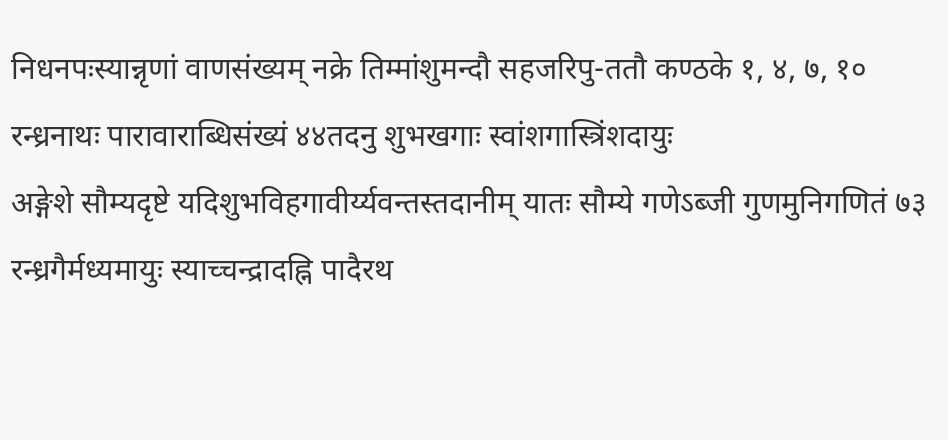निधनपःस्यान्नृणां वाणसंख्यम् नक्रे तिम्मांशुमन्दौ सहजरिपु-ततौ कण्ठके १, ४, ७, १० रन्ध्रनाथः पारावाराब्धिसंख्यं ४४तदनु शुभखगाः स्वांशगास्त्रिंशदायुः
अङ्गेशे सौम्यदृष्टे यदिशुभविहगावीर्य्यवन्तस्तदानीम् यातः सौम्ये गणेऽब्जी गुणमुनिगणितं ७३ रन्ध्रगैर्मध्यमायुः स्याच्चन्द्रादह्नि पादैरथ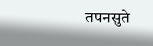तपनसुते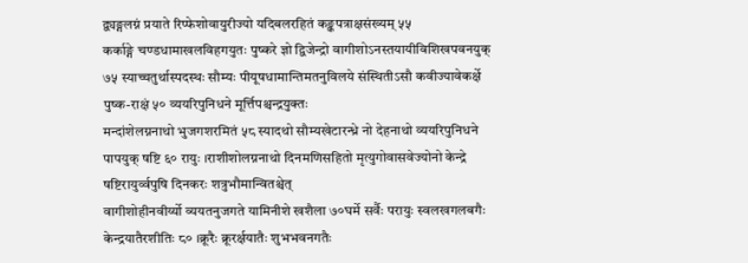द्व्यङ्गलग्नं प्रयाते रिप्फेशोवायुरीज्यो यदिबलरहितं कङ्कपत्राक्षसंख्यम् ५५
कर्काङ्गे चण्डधामाखलविहगयुतः पुष्करे ज्ञो द्विजेन्द्रो वागीशोऽनस्तयायीविशिखपवनयुक् ७५ स्याच्चतुर्थास्पदस्थः सौम्यः पीयूषधामान्तिमतनुविलये संस्थितीऽसौ कवीज्यावेकर्क्षे पुष्क-राक्षं ५० व्ययरिपुनिधने मूर्त्तिपश्चन्द्रयुक्तः
मन्दांशेलग्ननाथो भुजगशरमितं ५८ स्यादथो सौम्यखेटारन्ध्रे नो देहनाथो व्ययरिपुनिधने पापयुक् षष्टि ६० रायुः ।राशीशोलग्ननाथो दिनमणिसहितो मृत्युगोवासवेज्योनो केन्द्रे षष्टिरायुर्व्वपुषि दिनकरः शत्रुभौमान्वितश्चेत्
वागीशोहीनवीर्य्यो व्ययतनुजगते यामिनीशे खशैला ७०घर्मे सर्वैः परायुः स्वलखगलबगैः केन्द्रयातैरशीतिः ८० ।क्रूरैः क्रूरर्क्षयातैः शुभभवनगतैः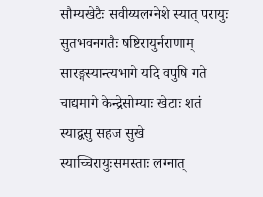सौम्यखेटैः सवीय्यलग्नेशे स्यात् परायुः सुतभवनगतैः षष्टिरायुर्नराणाम्
सारङ्गस्यान्त्यभागे यदि वपुषि गते चाद्यमागे केन्द्रेसोम्याः खेटाः शतं स्याद्वसु सहज सुखे स्याच्चिरायुःसमस्ताः लग्नात्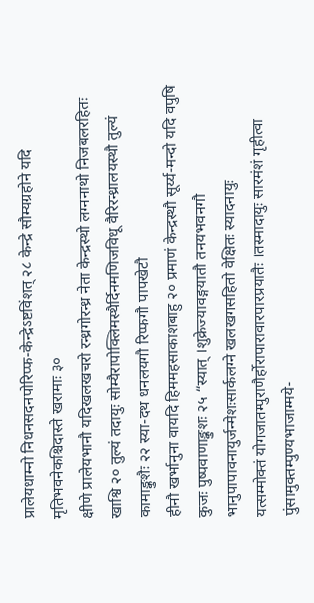प्रालेयधाम्नो निधनसदनपोरिप्फ-केन्द्रेऽष्टविंशत् २८ केन्द्रे सौम्यग्रहोने यदि मृतिभवनेकश्चिदास्ते खरामाः ३०
क्षीणे प्रालेयभानौ यदिखलखचरो रन्ध्रगोरन्ध्र नेता केन्द्रस्थो लग्ननाथो निजबलरहितः खाश्वि २० तुल्यं तदायुः सोम्यैरापोक्लिमस्थैर्दिनमणिजविधू वैरिरन्ध्रालयस्थौ तुल्यं कामाङ्कुशैः २२ स्या-दथ धनलयगौ रिप्फगौ पापखेटौ
हीनौ खर्भानुना वायदि हिममहसाकाशबाहु २० प्रमाणं केन्द्रस्थौ सूर्य्य-मन्दो यदि वपुषि कुजः पुष्पवाणाङ्कुशः २५ “स्यात् ।शुक्रेज्यावङ्गयातौ तनयभवनगौ भानुपापावनायुर्जन्मेशःसार्कलग्ने खलखगसहितो वेक्षितः स्यादनायुः
यत्सम्मोक्तं योगजातम्पुराणैर्होरापारावारपारप्रयातैः ।तस्मादायुः सारमंशं गृहीत्वा पुंसामुक्तम्पुण्यभाजाम्मये-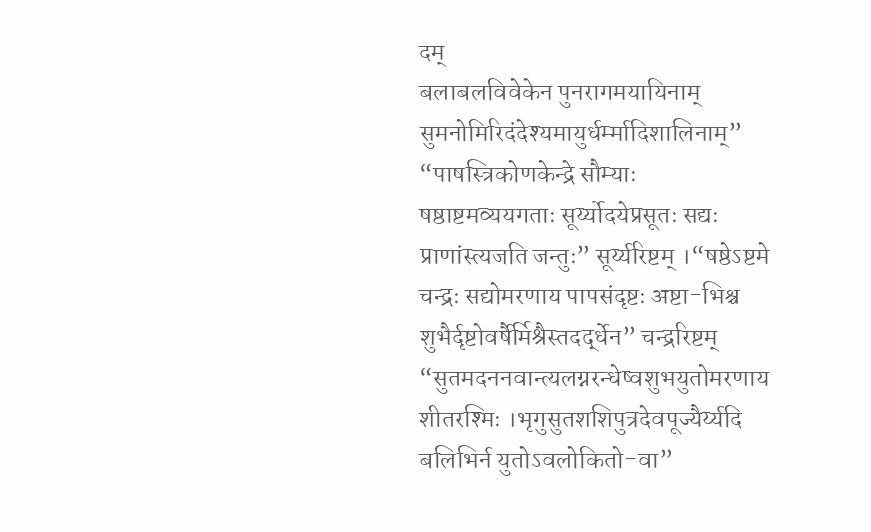दम्
बलाबलविवेकेन पुनरागमयायिनाम् सुमनोमिरिदंदेश्यमायुर्धर्म्मादिशालिनाम्”
“पाषस्त्रिकोणकेन्द्रे सौम्याः षष्ठाष्टमव्ययगताः सूर्य्योदयेप्रसूतः सद्यः प्राणांस्त्यजति जन्तुः” सूर्य्यरिष्टम् ।“षष्ठेऽष्टमे चन्द्रः सद्योमरणाय पापसंदृष्टः अष्टा-भिश्च शुभैर्दृष्टोवर्षैर्मिश्रैस्तदर्द्धेन” चन्द्ररिष्टम् “सुतमदननवान्त्यलग्नरन्धेष्वशुभयुतोमरणाय शीतरश्मिः ।भृगुसुतशशिपुत्रदेवपूज्यैर्य्यदि बलिभिर्न युतोऽवलोकितो-वा”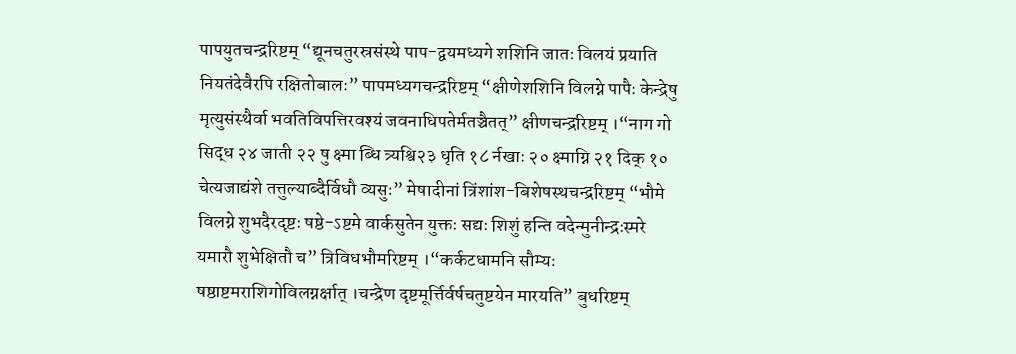पापयुतचन्द्ररिष्टम् “द्यूनचतुरस्रसंस्थे पाप-द्वयमध्यगे शशिनि जातः विलयं प्रयाति नियतंदेवैरपि रक्षितोबालः” पापमध्यगचन्द्ररिष्टम् “क्षीणेशशिनि विलग्ने पापैः केन्द्रेषु मृत्युसंस्थैर्वा भवतिविपत्तिरवश्यं जवनाधिपतेर्मतञ्चैतत्” क्षीणचन्द्ररिष्टम् ।“नाग गो सिद्ध २४ जाती २२ षु क्ष्मा ब्धि त्र्यश्वि२३ धृति १८ र्नखाः २० क्ष्माग्नि २१ दिक् १० चेत्यजाद्यंशे तत्तुल्याब्दैर्विधौ व्यसुः” मेषादीनां त्रिंशांश-बिशेषस्थचन्द्ररिष्टम् “भौमे विलग्ने शुभदैरदृष्टः षष्ठे-ऽष्टमे वार्कसुतेन युक्तः सद्यः शिशुं हन्ति वदेन्मुनीन्द्रःस्मरे यमारौ शुभेक्षितौ च” त्रिविधभौमरिष्टम् ।“कर्कटधामनि सौम्यः षष्ठाष्टमराशिगोविलग्नर्क्षात् ।चन्द्रेण दृष्टमूर्त्तिर्वर्षचतुष्टयेन मारयति” बुधरिष्टम्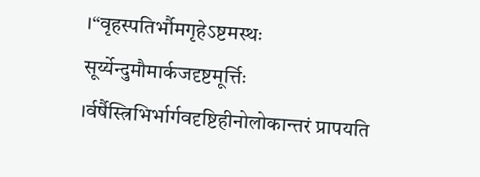।“वृहस्पतिर्भौमगृहेऽष्टमस्थः सूर्य्येन्दुमौमार्कजदृष्टमूर्त्तिः ।र्वर्षैस्त्रिभिर्भार्गवदृष्टिहीनोलोकान्तरं प्रापयति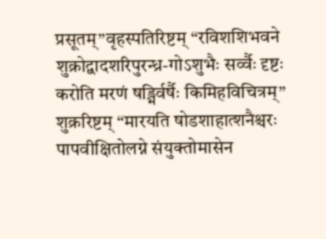प्रसूतम्”वृहस्पतिरिष्टम् “रविशशिभवने शुक्रोद्वादशरिपुरन्ध्र-गोऽशुभैः सर्व्वैः दृष्टः करोति मरणं षड्भिर्वर्षैः किमिहविचित्रम्” शुक्ररिष्टम् “मारयति षोडशाहात्शनैश्चरः पापवीक्षितोलग्ने संयुक्तोमासेन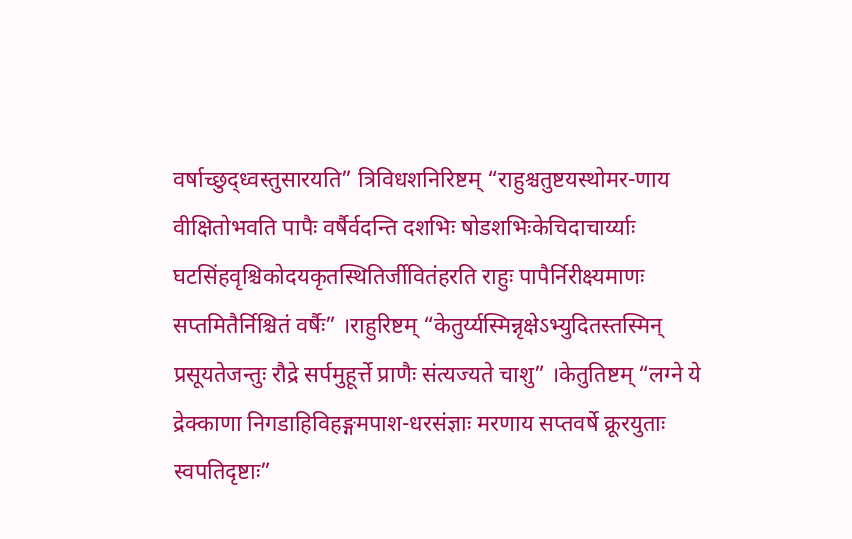वर्षाच्छुद्ध्वस्तुसारयति” त्रिविधशनिरिष्टम् “राहुश्चतुष्टयस्थोमर-णाय वीक्षितोभवति पापैः वर्षैर्वदन्ति दशभिः षोडशभिःकेचिदाचार्य्याः घटसिंहवृश्चिकोदयकृतस्थितिर्जीवितंहरति राहुः पापैर्निरीक्ष्यमाणः सप्तमितैर्निश्चितं वर्षैः” ।राहुरिष्टम् “केतुर्य्यस्मिन्नृक्षेऽभ्युदितस्तस्मिन् प्रसूयतेजन्तुः रौद्रे सर्पमुहूर्त्ते प्राणैः संत्यज्यते चाशु” ।केतुतिष्टम् “लग्ने ये द्रेक्काणा निगडाहिविहङ्गमपाश-धरसंज्ञाः मरणाय सप्तवर्षे क्रूरयुताः स्वपतिदृष्टाः”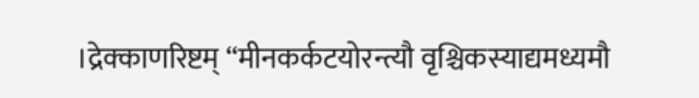।द्रेक्काणरिष्टम् “मीनकर्कटयोरन्त्यौ वृश्चिकस्याद्यमध्यमौ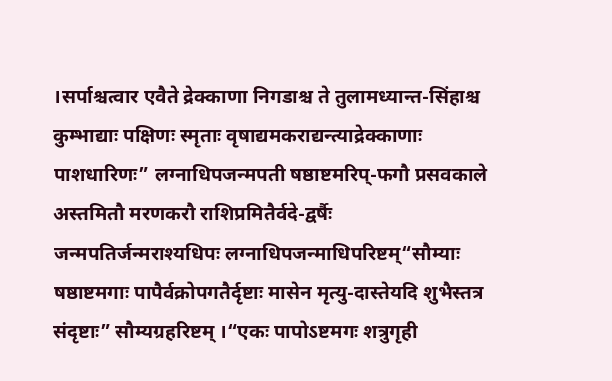।सर्पाश्चत्वार एवैते द्रेक्काणा निगडाश्च ते तुलामध्यान्त-सिंहाश्च कुम्भाद्याः पक्षिणः स्मृताः वृषाद्यमकराद्यन्त्याद्रेक्काणाः पाशधारिणः” लग्नाधिपजन्मपती षष्ठाष्टमरिप्-फगौ प्रसवकाले अस्तमितौ मरणकरौ राशिप्रमितैर्वदे-द्वर्षैः जन्मपतिर्जन्मराश्यधिपः लग्नाधिपजन्माधिपरिष्टम्“सौम्याः षष्ठाष्टमगाः पापैर्वक्रोपगतैर्दृष्टाः मासेन मृत्यु-दास्तेयदि शुभैस्तत्र संदृष्टाः” सौम्यग्रहरिष्टम् ।“एकः पापोऽष्टमगः शत्रुगृही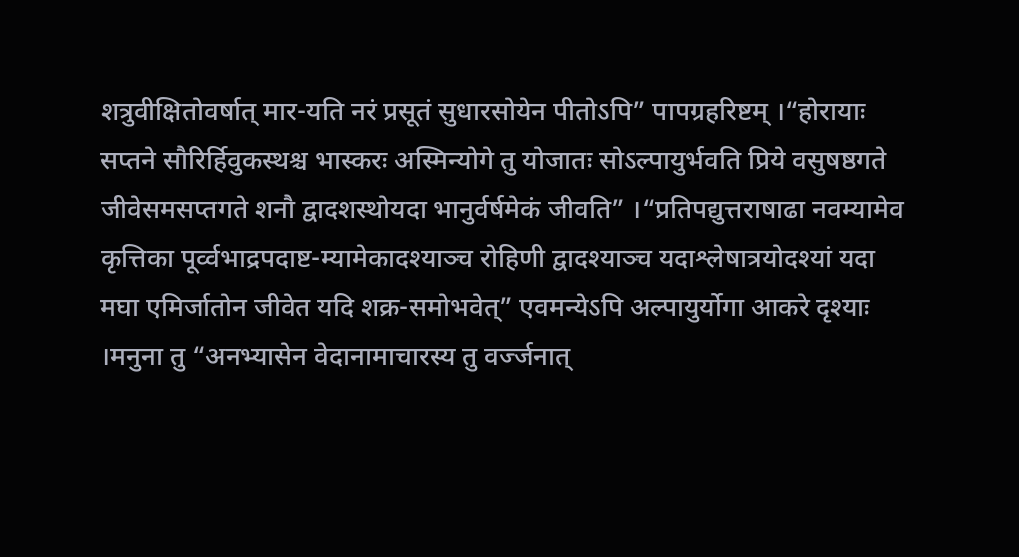शत्रुवीक्षितोवर्षात् मार-यति नरं प्रसूतं सुधारसोयेन पीतोऽपि” पापग्रहरिष्टम् ।“होरायाः सप्तने सौरिर्हिवुकस्थश्च भास्करः अस्मिन्योगे तु योजातः सोऽल्पायुर्भवति प्रिये वसुषष्ठगते जीवेसमसप्तगते शनौ द्वादशस्थोयदा भानुर्वर्षमेकं जीवति” ।“प्रतिपद्युत्तराषाढा नवम्यामेव कृत्तिका पूर्व्वभाद्रपदाष्ट-म्यामेकादश्याञ्च रोहिणी द्वादश्याञ्च यदाश्लेषात्रयोदश्यां यदा मघा एमिर्जातोन जीवेत यदि शक्र-समोभवेत्” एवमन्येऽपि अल्पायुर्योगा आकरे दृश्याः ।मनुना तु “अनभ्यासेन वेदानामाचारस्य तु वर्ज्जनात्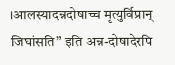।आलस्यादन्नदोषाच्च मृत्युर्विप्रान् जिघांसति” इति अन्न-दोषादेरपि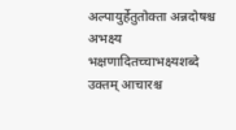अल्पायुर्हेतुतोक्ता अन्नदोषश्च अभक्ष्य भक्षणादितच्चाभक्ष्यशब्दे उक्तम् आचारश्च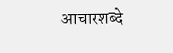आचारशब्दे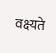वक्ष्यते